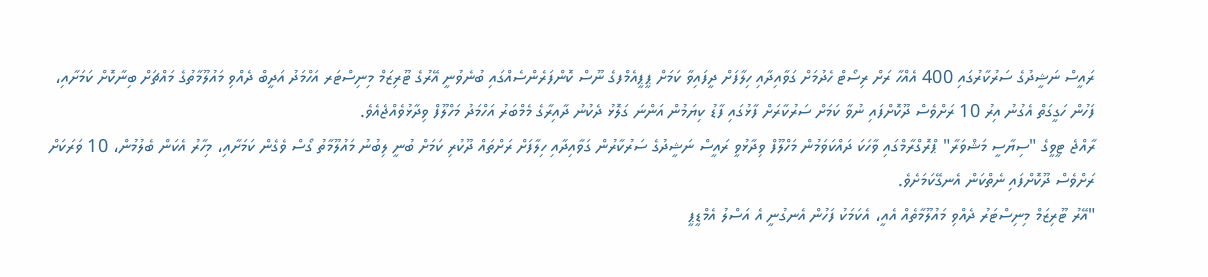ރައީސް ނަޝީދުގެ ސަރުކާރުގައި 400 އެއްހާ ރަށް ރިސޯޓް ހެދުމަށް ގަވާއިދާއި ހިލާފަށް ދީފައިވާ ކަމަށް ޕީޕީއެމްފގެ ނޫސް ކޮންފަރެންސެއްގައި ބުނެވުނީ އޭރުގެ ޓޫރިޒަމް މިނިސްޓަރ އަހްމަދު އަދީބް ދެއްވި މައުލޫމާތުގެ މައްޗަށް ބިނާކޮށް ކަމަށާއި، ފަހުން ހަގީގަތް އެގުނު އިރު 10 ރަށްވެސް ދޫކޮށްފައި ނުވާ ކަމަށް ސަރުކާރަށް ފާޅުގައި ފާޑު ކިޔަމުން އަންނަ ގަލޮޅު ދެކުނު ދާއިރާގެ މެމްބަރު އަހްމަދު މަހްލޫފް ވިދާޅުވެއްޖެއެވެ.
ރާއްޖެ ޓީވީގެ "ސިޔާސީ މަޝްވަރާ" ޕްރޮގްރާމްގައި ވާހަކަ ދައްކަވަމުން މަހްލޫފް ވިދާޅުވީ ރައީސް ނަޝީދުގެ ސަރުކާރުން ގަވާއިދާއި ހިލާފަށް ރަށްތައް ދޫކުރި ކަމަށް ބުނީ ލިބުނު މައުލޫމާތު ގޯސް ވެގެން ކަމަށާއި، މިހާރު އެކަން ބެލުމުން، 10 ވަރަކަށް ރަށްވެސް ދޫކޮށްފައި ނެތްކަން އެނގޭކަމަށެވެ.
"އޭރު ޓޫރިޒަމް މިނިސްޓަރު ދެއްވި މައުލޫމާތެއް އެއީ، އެކަމަކު ފަހުން އެނގުނީ އެ އަސްލު އެމްޑީޕީ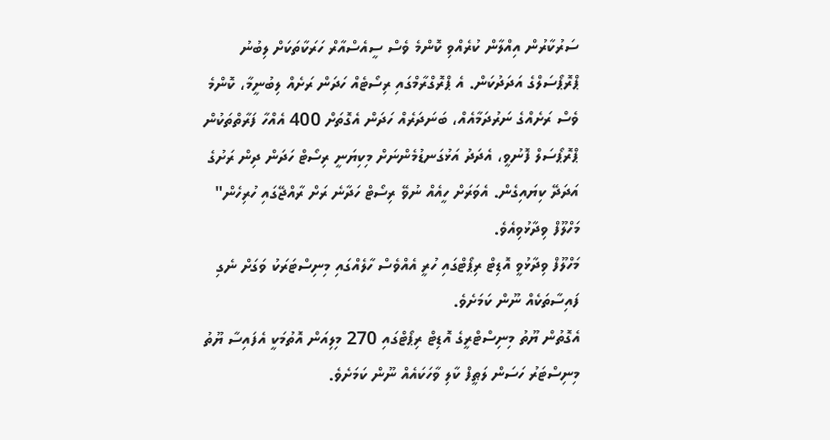ސަރުކާރުން އިއްލާން ކުރެއްވި ކޮންމެ ވެސް ސީއެސްއާރް ހަރަކާތަކަށް ލިބުނު ޕްރޮޕޯސަލްގެ އަދަދުކަން. އެ ޕްރޮގްރާމްގައި ރިސޯޓެއް ހަދަން ރަށެއް ލިބުނީމާ، ކޮންމެ ވެސް ރަށެއްގެ ނަރުދަމާއެއް، ބަނަދަރެއް ހަދަން އެގޮތަށް 400 އެއްހާ ފަރާތްތަކުން ޕްރޮޕޯސަލް ފޮނުވީ، އެދަދު އަޅުގަނޑުމެންނަށް މިކިޔަނީ ރިސޯޓް ހަދަން ދިން ރަށުގެ އަދަދޭ ކިޔައިގެން. އެވަރަށް ހީއެއް ނުވޭ ރިސޯޓް ހަދާނެ ރަށް ރާއްޖޭގައި ހުރިހެން" މަހްލޫފް ވިދާޅުވިއެވެ.
މަހްލޫފް ވިދާޅުވީ އޮޑިޓް ރިޕޯޓްގައި ހުރީ އެއްވެސް ހާލެއްގައި މިނިސްޓަރަކު ވަގަށް ނެގި ފައިސާތަކެއް ނޫން ކަމަށެވެ.
އެގޮތުން ޔޫތު މިނިސްޓްރީގެ އޮޑިޓް ރިޕޯޓްގައި 270 މިލިއަން އޮތުމަކީ އެފައިސާ ޔޫތު މިނިސްޓަރު ހަސަން ލަޠީފް ކާލި ވާހަކައެއް ނޫން ކަމަށެވެ.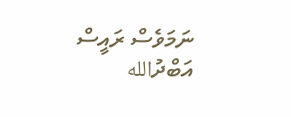ނަމަވެސް ރައީސް އަބްދުالله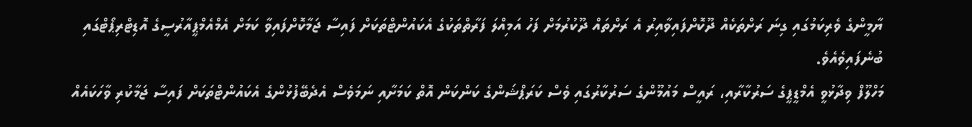ޔާމީންގެ ވެރިކަމުގައި ގިނަ ރަށްތަކެއް ދޫކޮށްފައިވާއިރު އެ ރަށްތައް ދޫކުރުމަށް ފަހު އަމިއްލަ ފަރާތްތަކުގެ އެކައުންޓްތަކަށް ފައިސާ ޖަމާކޮށްފައިވާ ކަމަށް އެމްއެމްޕީއާރުސީގެ އޮޑިޓްރިޕޯޓްގައި ބުނެފައިވެއެވެ.
މަހްލޫފް ވިދާޅުވީ އެމްޑީޕީގެ ސަރުކާރާއި، ރައީސް މައުމޫންގެ ސަރުކާރުގައި ވެސް ކަރަޕްޝަންގެ ކަންކަން އޮތް ކަމަށާއި ނަމަވެސް އެދެބޭފުޅުންގެ އެކައުންޓްތަކަށް ފައިސާ ޖަމާކުރި ވާހަކައެއް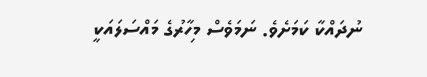ނުދައްކާ ކަމަށެވެ. ނަމަވެސް މިހާރުގެ މައްސަލައަކީ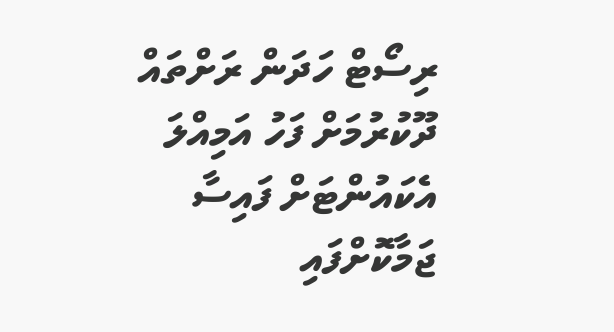ރިސޯޓް ހަދަން ރަށްތައް ދޫކުރުމަށް ފަހު އަމިއްލަ އެކައުންޓަށް ފައިސާ ޖަމާކޮށްފައި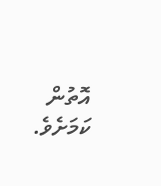އޮތުން ކަމަށެވެ.